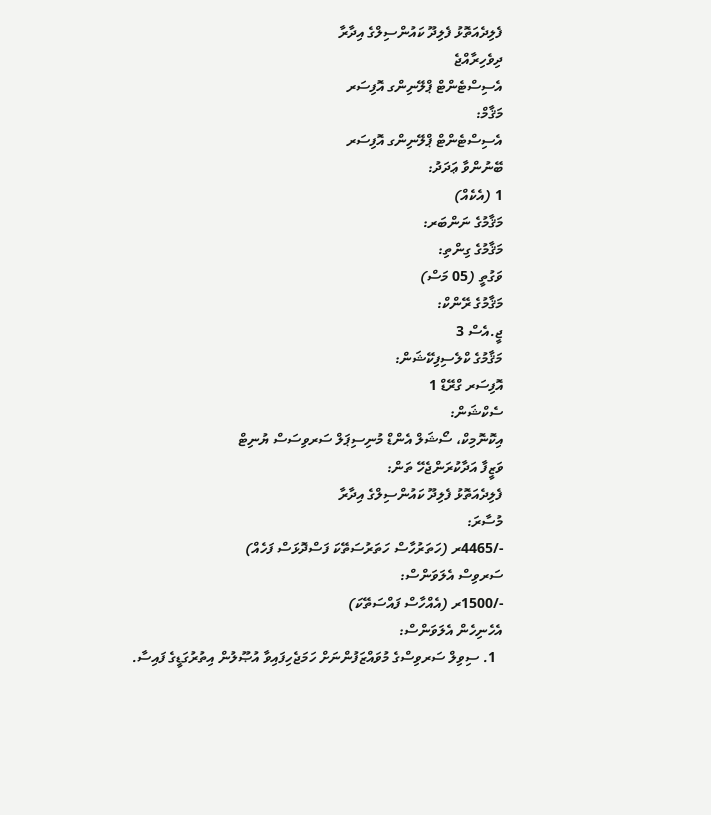ފެލިދެއަތޮޅު ފެލިދޫ ކައުންސިލްގެ އިދާރާ
ދިވެހިރާއްޖެ
އެސިސްޓެންޓް ޕްލޭނިންގ އޮފިސަރ
މަޤާމް:
އެސިސްޓެންޓް ޕްލޭނިންގ އޮފިސަރ
ބޭނުންވާ ޢަދަދު:
1 (އެކެއް)
މަޤާމުގެ ނަންބަރ:
މަޤާމުގެ ގިންތި:
ވަގުތީ (05 މަސް)
މަޤާމުގެ ރޭންކް:
ޖީ.އެސް 3
މަޤާމުގެ ކްލެސިފިކޭޝަން:
އޮފިސަރ ގްރޭޑް 1
ސެކްޝަން:
އިކޮނޮމިކް، ސޯޝަލް އެންޑް މުނިސިޕަލް ސަރވިސަސް ޔުނިޓް
ވަޒީފާ އަދާކުރަންޖެހޭ ތަން:
ފެލިދެއަތޮޅު ފެލިދޫ ކައުންސިލްގެ އިދާރާ
މުސާރަ:
-/4465ރ (ހަތަރުހާސް ހަތަރުސަތޭކަ ފަސްދޮޅަސް ފަހެއް)
ސަރވިސް އެލަވަންސް:
-/1500ރ (އެއްހާސް ފައްސަތޭކަ)
އެހެނިހެން އެލަވަންސް:
  1. ސިވިލް ސަރވިސްގެ މުވައްޒަފުންނަށް ހަމަޖެހިފައިވާ އުޞޫލުން އިތުރުގަޑީގެ ފައިސާ.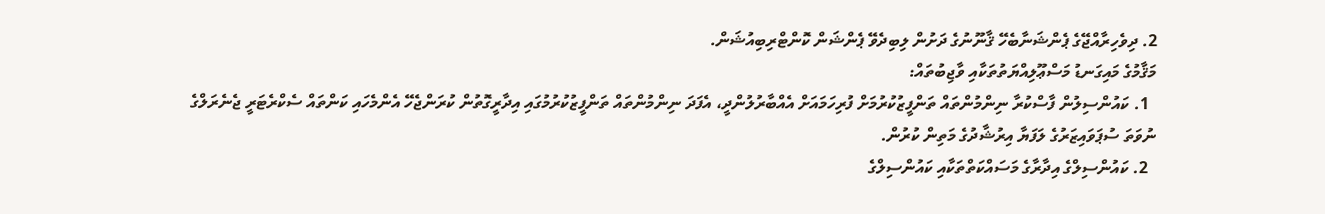2. ދިވެހިރާއްޖޭގެ ޕެންޝަނާބެހޭ ޤާނޫނުގެ ދަށުން ލިބިދެވޭ ޕެންޝަން ކޮންޓްރިބިއުޝަން.
މަޤާމުގެ މައިގަނޑު މަސްޢޫލިއްޔަތުތަކާއި ވާޖިބުތައް:
  1. ކައުންސިލުން ފާސްކުރާ ނިންމުންތައް ތަންފީޒުކުރުމަށް ފުރިހަމައަށް އެއްބާރުލުންދީ، އެފަދަ ނިންމުންތައް ތަންފީޒުކުރުމުގައި އިދާރީގޮތުން ކުރަންޖެހޭ އެންމެހައި ކަންތައް ސެކްރެޓަރީ ޖެނެރަލްގެ ނުވަތަ ސުޕަވައިޒަރުގެ ލަފަޔާ އިރުޝާދުގެ މަތިން ކުރުން.
  2. ކައުންސިލްގެ އިދާރާގެ މަސައްކަތްތަކާއި ކައުންސިލްގެ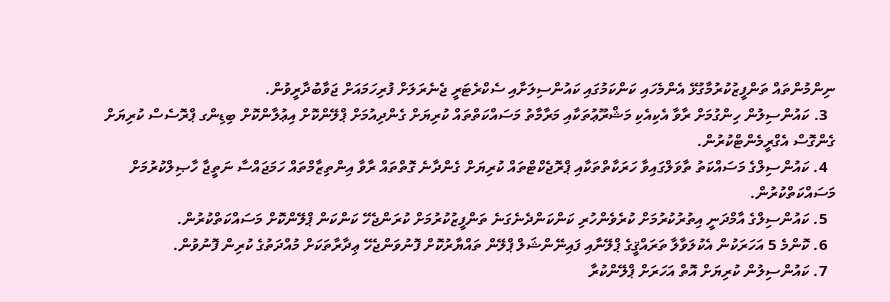ނިންމުންތައް ތަންފީޒުކުރުމާގުޅޭ އެންމެހައި ކަންކަމުގައި ކައުންސިލަށާއި ސެކްރެޓަރީ ޖެނެރަލަށް ފުރިހަމައަށް ޖަވާބުދާރީވުން.
  3. ކައުންސިލުން ހިންގުމަށް ރާވާ އެކިއެކި މަޝްރޫޢުތަކާއި މަރާމާތު މަސައްކަތްތައް ކުރިޔަށް ގެންދިއުމަށް ޕްލޭންކޮށް އިޢުލާންކޮށް ބިޑިންގ ޕްރޮސެސް ކުރިޔަށް ގެންގޮސް އެގްރީމެންޓްކުރުން.
  4. ކައުންސިލްގެ މަސައްކަތު ތާވަލްގައިވާ ހަރަކާތްތަކާއި ޕްރޮޖެކްޓްތައް ކުރިޔަށް ގެންދާނެ ގޮތްތައް ރާވާ އިންތިޒާމްތައް ހަމަޖައްސާ ނަތީޖާ ހާޞިލްކުރުމަށް މަސައްކަތްކުރުން.
  5. ކައުންސިލްގެ އާމްދަނީ އިތުރުކުރުމަށް ކުރެވެންހުރި ކަންކަންދެނެގަނެ ތަންފީޒުކުރުމަށް ކުރަންޖެހޭ ކަންކަން ޕްލޭންކޮށް މަސައްކަތްކުރުން.
  6. ކޮންމެ 5 އަހަރަކުން އެކުލަވާލާ ތަރައްޤީގެ ޕްލޭނާއި ފައިނޭންޝަލް ޕްލޭން ތައްޔާރުކޮށް ފޮނުވަންޖެހޭ ޢިދާރާތަކަށް މުއްދަތުގެ ކުރިން ފޮނުވުން.
  7. ކައުންސިލުން ކުރިޔަށް އޮތް އަހަރަށް ޕްލޭންކުރާ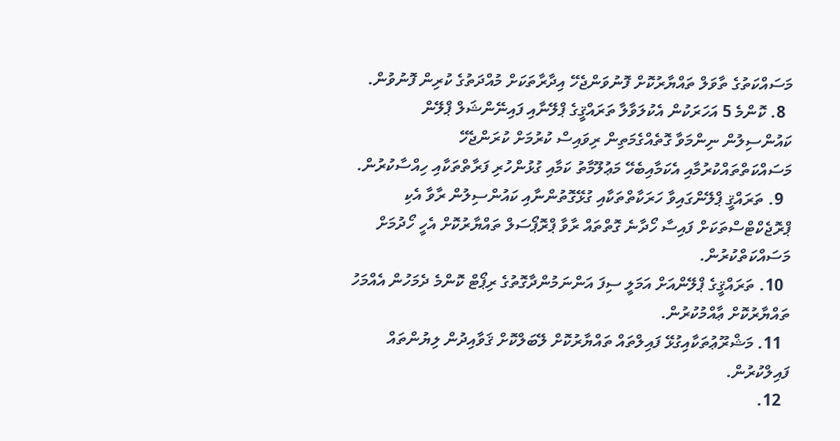މަސައްކަތުގެ ތާވަލް ތައްޔާރުކޮށް ފޮނުވަންޖެހޭ އިދާރާތަކަށް މުއްދަތުގެ ކުރިން ފޮނުވުން.
  8. ކޮންމެ 5 އަހަރަކުން އެކުލަވާލާ ތަރައްޤީގެ ޕްލޭނާއި ފައިނޭންޝަލް ޕްލޭން ކައުންސިލުން ނިންމަވާ ގޮތެއްގެމަތިން ރިވައިސް ކުރުމަށް ކުރަންޖެހޭ މަސައްކަތްތައްކުރުމާއި އެކަމާއިބެހޭ މަޢުލޫމާތު ކަމާއި ގުޅުންހުރި ފަރާތްތަކާއި ހިއްސާކުރުން.
  9. ތަރައްޤީ ޕްލޭންގައިވާ ހަރަކާތްތަކާއި ގުޅޭގޮތުންނާއި ކައުންސިލުން ރާވާ އެކި ޕްރޮޖެކްޓްސްތަކަށް ފައިސާ ހޯދާނެ ގޮތްތައް ރާވާ ޕްރޮޕޯސަލް ތައްޔާރުކޮށް އެހީ ހޯދުމަށް މަސައްކަތްކުރުން.
  10. ތަރައްޤީގެ ޕްލޭންއަށް އަމަލީ ސިފަ އަންނަމުންދާގޮތުގެ ރިޕޯޓް ކޮންމެ ދެމަހުން އެއްމަހު ތައްޔާރުކޮށް ޢާއްމުކުރުން.
  11. މަޝްރޫޢުތަކާއިގުޅޭ ފައިލްތައް ތައްޔާރުކޮށް ލޭބަލްކޮށް ޤަވާއިދުން ލިޔުންތައް ފައިލްކުރުން.
  12.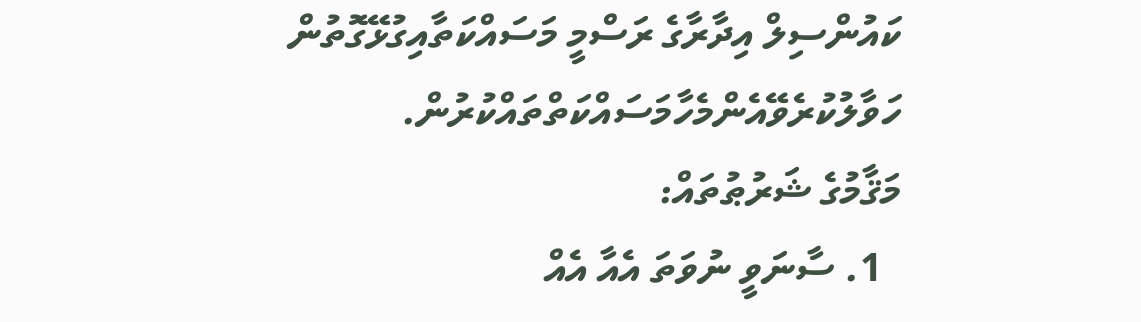ކައުންސިލް އިދާރާގެ ރަސްމީ މަސައްކަތާއިގުޅޭގޮތުން ހަވާލުކުރެވޭއެންމެހާމަސައްކަތްތައްކުރުން.
މަޤާމުގެ ޝަރުޠުތައް:
  1. ސާނަވީ ނުވަތަ އެއާ އެއް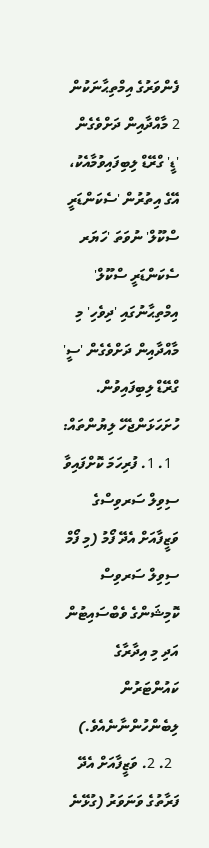ފެންވަރުގެ އިމްތިޙާނަކުން 2 މާއްދާއިން ދަށްވެގެން 'ޑީ' ގްރޭޑް ލިބިފައިވުމާއެކު، އޭގެ އިތުރުން 'ސެކަންޑަރީ ސްކޫލް' ނުވަތަ 'ހަޔަރ ސެކަންޑަރީ ސްކޫލް' އިމްތިޙާނުގައި 'ދިވެހި' މި މާއްދާއިން ދަށްވެގެން 'ސީ' ގްރޭޑް ލިބިފައިވުން.
ހުށަހަޅަންޖެހޭ ލިޔުންތައް:
  1. 1. ފުރިހަމަ ކޮށްފައިވާ ސިވިލް ސަރވިސްގެ ވަޒީފާއަށް އެދޭ ފޯމު (މި ފޯމް ސިވިލް ސަރވިސް ކޮމިޝަންގެ ވެބްސައިޓުން އަދި މި އިދާރާގެ ކައުންޓަރުން ލިބެންހުންނާނެއެވެ.)
  2. 2. ވަޒީފާއަށް އެދޭ ފަރާތުގެ ވަނަވަރު (ގުޅޭނެ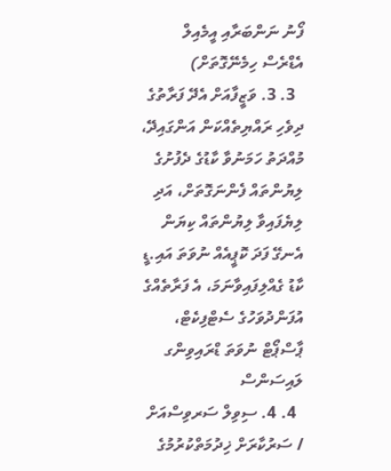ފޯނު ނަންބަރާއި އީމެއިލް އެޑްރެސް ހިމެނޭގޮތަށް)
  3. 3. ވަޒީފާއަށް އެދޭ ފަރާތުގެ ދިވެހި ރައްޔިތެއްކަން އަންގައިދޭ، މުއްދަތު ހަމަނުވާ ކާޑުގެ ދެފުށުގެ ލިޔުންތައް ފެންނަގޮތަށް، އަދި ލިޔެފައިވާ ލިޔުންތައް ކިޔަން އެނގޭ ފަދަ ކޮޕީއެއް ނުވަތަ އައި.ޑީ ކާޑު ގެއްލިފައިވާނަމަ، އެ ފަރާތެއްގެ އުފަންދުވަހުގެ ސެޓްފިކެޓް، ޕާސްޕޯޓް ނުވަތަ ޑްރައިވިންގ ލައިސަންސް
  4. 4. ސިވިލް ސަރވިސްއަށް / ސަރުކާރަށް ޚިދުމަތްކުރުމުގެ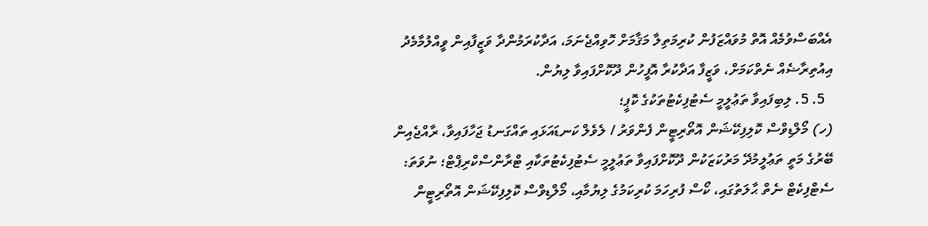އެއްބަސްވުމެއް އޮތް މުވައްޒަފުން ކުރިމަތިލާ މަޤާމަށް ހޮވިއްޖެނަމަ، އަދާކުރަމުންދާ ވަޒީފާއިން ވީއްލުމާމެދު އިއުތިރާޟެއް ނެތްކަމަށް، ވަޒީފާ އަދާކުރާ އޮފީހުން ދޫކޮށްފައިވާ ލިޔުން.
  5. 5. ލިބިފައިވާ ތަޢުލީމީ ސެޓުފިކެޓުތަކުގެ ކޮޕީ؛
(ހ) މޯލްޑިވްސް ކޮލިފިކޭޝަން އޮތޯރިޓީން ފެންވަރު / ލެވެލް ކަނޑައަޅައި ތައްގަނޑު ޖަހާފައިވާ، ރާއްޖެއިން ބޭރުގެ މަތީ ތަޢުލީމުދޭ މަރުކަޒަކުން ދޫކޮށްފައިވާ ތަޢުލީމީ ސެޓުފިކެޓުތަކާއި ޓްރާންސްކްރިޕްޓް؛ ނުވަތަ: ސެޓްފިކެޓް ނެތް ޙާލަތުގައި، ކޯސް ފުރިހަމަ ކުރިކަމުގެ ލިޔުމާއި، މޯލްޑިވްސް ކޮލިފިކޭޝަން އޮތޯރިޓީން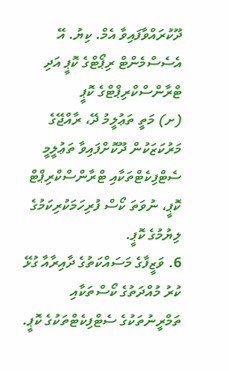ދޫކުރައްވާފައިވާ އެމް. ކިޔު. އޭ އެސެސްމެންޓް ރިޕޯޓްގެ ކޮޕީ އަދި ޓްރާންސްކްރިޕްޓްގެ ކޮޕީ
(ށ) މަތީ ތަޢުލީމު ދޭ، ރާއްޖޭގެ މަރުކަޒަކުން ދޫކޮށްފައިވާ ތަޢުލީމީ ސެޓްފިކެޓްތަކާއި ޓްރާންސްކްރިޕްޓް ކޮޕީ، ނުވަތަ ކޯސް ފުރިހަމަކުރިކަމުގެ ލިޔުމުގެ ކޮޕީ.
6. ވަޒީފާގެ މަސައްކަތުގެ ދާއިރާއާ ގުޅޭ ކުރު މުއްދަތުގެ ކޯސްތަކާއި ތަމްރީނުތަކުގެ ސެޓްފިކެޓްތަކުގެ ކޮޕީ.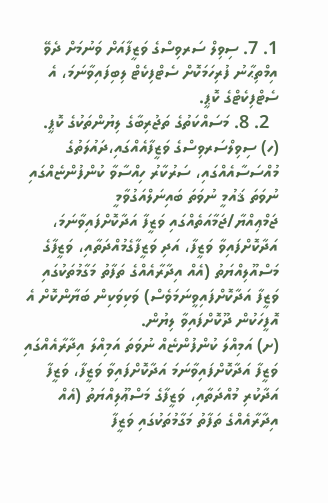1. 7. ސިވިލް ސަރވިސްގެ ވަޒީފާއަށް ވަނުމަށް ދެވޭ އިމްތިޙާނު ފުރިހަމަކޮށް ސެޓްފިކެޓް ލިބިފައިވާނަމަ، އެ ސެޓްފިކެޓްގެ ކޮޕީ.
  2. 8. މަސައްކަތުގެ ތަޖުރިބާގެ ލިޔުންތަކުގެ ކޮޕީ.
(ހ) ސިވިލްސަރވިސްގެ ވަޒީފާއެއްގައި،ދައުލަތުގެ މުއްސަސާއެއްގައި، ސަރުކާރު ހިއްސާވާ ކުންފުންޏެއްގައި ނުވަތަ ޤައުމީ ނުވަތަ ބައިނަލްއަގުވާމީ ޖަމްޢިއްޔާ/ޖަމާއަތެއްގައި ވަޒީފާ އަދާކޮށްފައިވާނަމަ، އަދާކޮށްފައިވާ ވަޒީފާ، އަދި ވަޒީފާގެމުއްދަތާއި، ވަޒީފާގެ މަސްއޫލިއްޔަތު (އެއް އިދާރާއެއްގެ ތަފާތު މަގާމުތަކުގައި ވަޒީފާ އަދާކޮށްފައިވީނަމަވެސް) ވަކިވަކިން ބަޔާންކޮށް އެ އޮފީހަކުން ދޫކޮށްފައިވާ ލިޔުން.
(ށ) އަމިއްލަ ކުންފުންޏެއް ނުވަތަ އަމިއްލަ އިދާރާއެއްގައި ވަޒީފާ އަދާކޮށްފައިވާނަމަ އަދާކޮށްފައިވާ ވަޒީފާ، ވަޒީފާ އަދާކުރި މުއްދަތާއި، ވަޒީފާގެ މަސްޢޫލިއްޔަތު (އެއް އިދާރާއެއްގެ ތަފާތު މަގާމުތަކުގައި ވަޒީފާ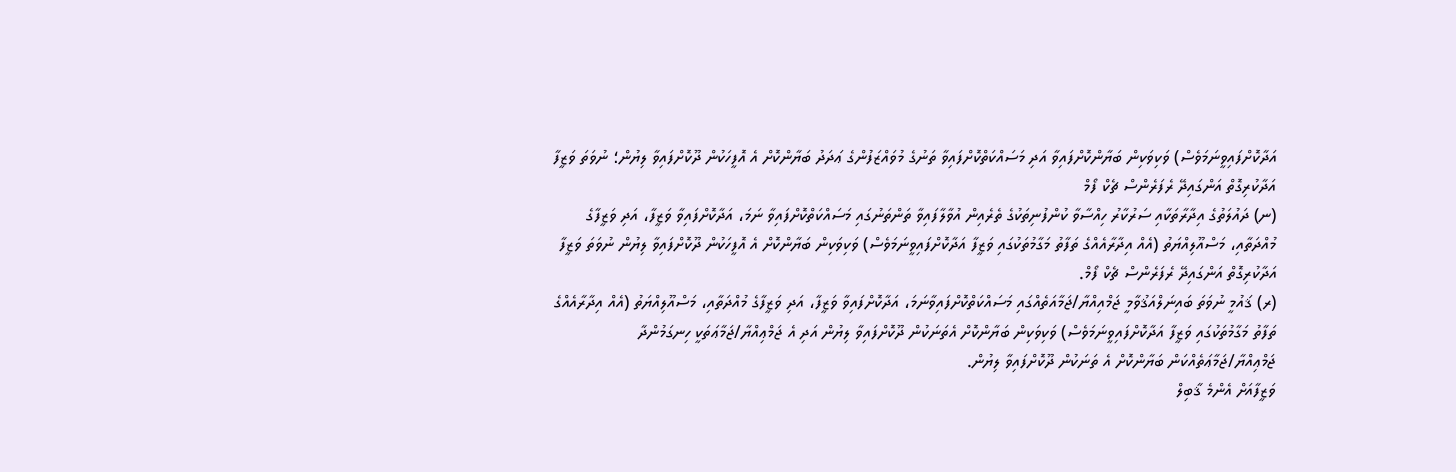އަދާކޮށްފައިވީނަމަވެސް) ވަކިވަކިން ބަޔާންކޮށްފައިވާ އަދި މަސައްކަތްކޮށްފައިވާ ތަނުގެ މުވައްޒަފުންގެ ޢަދަދު ބަޔާންކޮށް އެ އޮފީހަކުން ދޫކޮށްފައިވާ ލިޔުން؛ ނުވަތަ ވަޒީފާ އަދާކުރިގޮތް އަންގައިދޭ ރެފަރެންސް ޗެކް ފޯމް
(ނ) ދައުލަތުގެ އިދާރާތަކާއި ސަރުކާރު ހިއްސާވާ ކުންފުނިތަކުގެ ތެރެއިން އުވާލާފައިވާ ތަންތަނުގައި މަސައްކަތްކޮށްފައިވާ ނަމަ، އަދާކޮށްފައިވާ ވަޒީފާ، އަދި ވަޒީފާގެ މުއްދަތާއި، މަސްއޫލިއްޔަތު (އެއް އިދާރާއެއްގެ ތަފާތު މަގާމުތަކުގައި ވަޒީފާ އަދާކޮށްފައިވީނަމަވެސް) ވަކިވަކިން ބަޔާންކޮށް އެ އޮފީހަކުން ދޫކޮށްފައިވާ ލިޔުން ނުވަތަ ވަޒީފާ އަދާކުރިގޮތް އަންގައިދޭ ރެފަރެންސް ޗެކް ފޯމް.
(ރ) ޤައުމީ ނުވަތަ ބައިނަލްއަޤުވާމީ ޖަމްއިއްޔާ/ޖަމާއަތެއްގައި މަސައްކަތްކޮށްފައިވާނަމަ، އަދާކޮށްފައިވާ ވަޒީފާ، އަދި ވަޒީފާގެ މުއްދަތާއި، މަސްއޫލިއްޔަތު (އެއް އިދާރާއެއްގެ ތަފާތު މަގާމުތަކުގައި ވަޒީފާ އަދާކޮށްފައިވީނަމަވެސް) ވަކިވަކިން ބަޔާންކޮށް އެތަނަކުން ދޫކޮށްފައިވާ ލިޔުން އަދި އެ ޖަމްޢިއްޔާ/ޖަމާޢަތަކީ ހިނގަމުންދާ ޖަމްޢިއްޔާ/ޖަމާޢަތެއްކަން ބަޔާންކޮށް އެ ތަނަކުން ދޫކޮށްފައިވާ ލިޔުން.
ވަޒީފާއަށް އެންމެ ޤާބިލް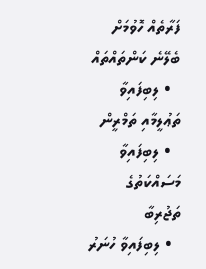ފަރާތެއް ހޮވުމަށް ބެލޭނެ ކަންތައްތައް
  • ލިބިފައިވާ ތަޢުލީމާއި ތަމްރީން
  • ލިބިފައިވާ މަސައްކަތުގެ ތަޖުރިބާ
  • ލިބިފައިވާ ހުނަރު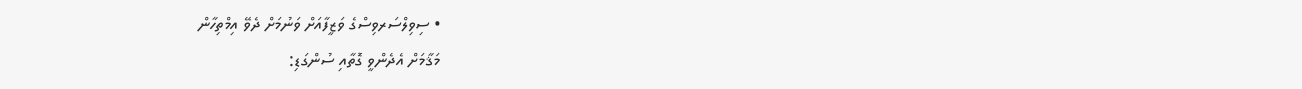• ސިވިލްސަރވިސްގެ ވަޒީފާއަށް ވަނުމަށް ދެވޭ އިމްތިހާން
މަޤާމަށް އެދެންވީ ގޮތާއި ސުންގަޑި: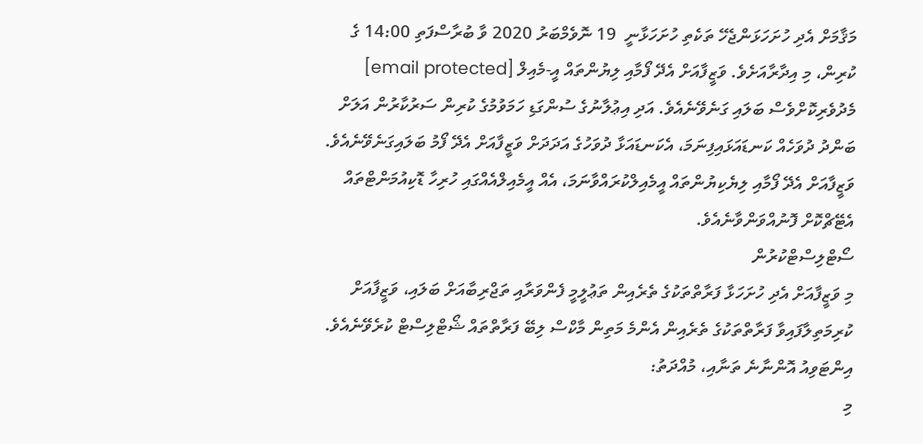މަޤާމަށް އެދި ހުށަހަޅަންޖެހޭ ތަކެތި ހުށަހަޅާނީ  19 ނޮވެމްބަރު 2020 ވާ ބުރާސްފަތި 14:00 ގެ ކުރިން، މި އިދާރާއަށެވެ. ވަޒީފާއަށް އެދޭ ފޯމާއި ލިޔުންތައް އީ-މެއިލް [email protected]  މެދުވެރިކޮށްވެސް ބަލައި ގަނެވޭނެއެވެ. އަދި އިޢުލާނުގެ ސުންގަޑި ހަމަވުމުގެ ކުރިން ސަރުކާރުން އަލަށް ބަންދު ދުވަހެއް ކަނޑައަޅައިފިނަމަ، އެކަނޑައަޅާ ދުވަހުގެ އަދަދަށް ވަޒީފާއަށް އެދޭ ފޯމު ބަލައިގަނެވޭނެއެވެ. ވަޒީފާއަށް އެދޭ ފޯމާއި ލިޔެކިޔުންތައް އީމެއިލްކުރައްވާނަމަ، އެއް އީމެއިލްއެއްގައި ހުރިހާ ޑޮކިއުމަންޓްތައް އެޓޭޗްކޮށް ފޮނުއްވަންވާނެއެވެ.
ސޯޓްލިސްޓްކުރުން
މި ވަޒީފާއަށް އެދި ހުށަހަޅާ ފަރާތްތަކުގެ ތެރެއިން ތަޢުލީމީ ފެންވަރާއި ތަޖްރިބާއަށް ބަލައި، ވަޒީފާއަށް ކުރިމަތިލާފައިވާ ފަރާތްތަކުގެ ތެރެއިން އެންމެ މަތިން މާކްސް ލިބޭ ފަރާތްތައް ޝޯޓްލިސްޓް ކުރެވޭނެއެވެ.
އިންޓަވިއު އޮންނާނެ ތަނާއި، މުއްދަތު:
މި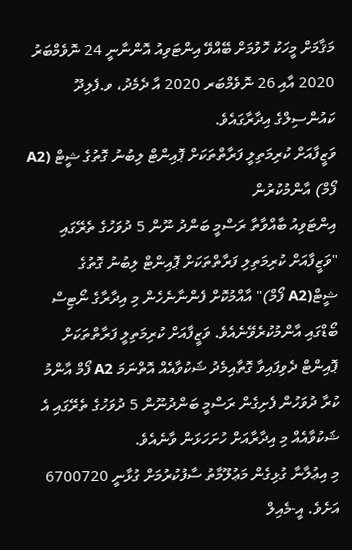މަޤާމަށް މީހަކު ހޮވުމަށް ބޭއްވޭ އިންޓަވިއު އޮންނާނީ 24 ނޮވެމްބަރު 2020 އާއި 26 ނޮވެމްބަރ 2020 އާ ދެމެދު، ވ.ފެލިދޫ ކައުންސިލްގެ އިދާރާގައެވެ.
ވަޒީފާއަށް ކުރިމަތިލީ ފަރާތްތަކަށް ޕޮއިންޓް ލިބުނު ގޮތުގެ ޝީޓް (A2 ފޯމް) އާންމުކުރުން
އިންޓަވިއު ބާއްވާތާ ރަސްމީ ބަންދު ނޫން 5 ދުވަހުގެ ތެރޭގައި "ވަޒީފާއަށް ކުރިމަތިލި ފަރާތްތަކަށް ޕޮއިންޓް ލިބުނު ގޮތުގެ ޝީޓް(A2 ފޯމް)" އާއްމުކޮށް ފެންނާނެހެން މި އިދާރާގެ ނޯޓިސް ބޯޑްގައި އާންމުކުރެވޭނެއެވެ. ވަޒީފާއަށް ކުރިމަތިލީ ފަރާތްތަކަށް ޕޮއިންޓް ދެވިފައިވާ ގޮތާއިމެދު ޝަކުވާއެއް އޮތްނަމަ A2 ފޯމް އާންމު ކުރާ ދުވަހުން ފެށިގެން ރަސްމީ ބަންދުނޫން 5 ދުވަހުގެ ތެރޭގައި އެ ޝަކުވާއެއް މި އިދާރާއަށް ހުށަހަޅަން ވާނެއެވެ.
މި އިޢުލާނާ ގުޅިގެން މަޢުލޫމާތު ސާފުކުރުމަށް ގުޅާނީ 6700720 އަށެވެ. އީ-މެއިލް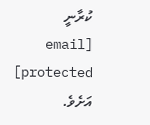ކުރާނީ [email protected] އަށެވެ.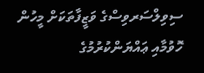ސިވިލްސަރވިސްގެ ވަޒީފާތަކަށް މީހުން ހޮވުމާއި ޢައްޔަންކުރުމުގެ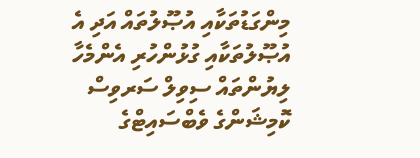މިންގަޑުތަކާއި އުޞޫލުތައް އަދި އެ އުޞޫލުތަކާއި ގުޅުންހުރި އެންމެހާ ލިޔުންތައް ސިވިލް ސަރވިސް ކޮމިޝަންގެ ވެބްސައިޓްގެ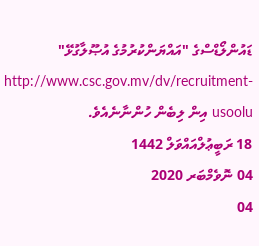ޑައުންލޯޑްސްގެ "އައްޔަންކުރުމުގެ އުޞޫލާގުޅޭ" http://www.csc.gov.mv/dv/recruitment-usoolu އިން ލިބެން ހުންނާނެއެވެ.
18 ރަބީޢުލްއައްވަލް 1442
04 ނޮވެމްބަރ 2020
04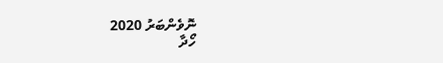ނޮވެންބަރު 2020
ހޯދާ